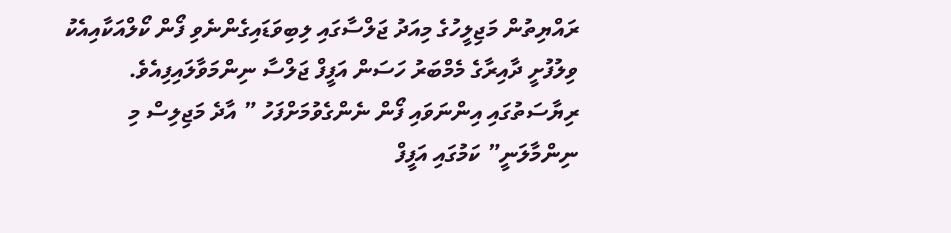ރައްޔިތުން މަޖިލީހުގެ މިއަދު ޖަލްސާގައި ލިބިވަޑައިގެންނެވި ފޯން ކޯލްއަކާއިއެކު ވިލުފުށީ ދާއިރާގެ މެމްބަރު ހަސަން އަފީފް ޖަލްސާ ނިންމަވާލައިފިއެވެ.
ރިޔާސަތުގައި އިންނަވައި ފޯން ނެންގެވުމަށްފަހު ” އާދެ މަޖިލިސް މި ނިންމާލަނީ” ކަމުގައި އަފީފް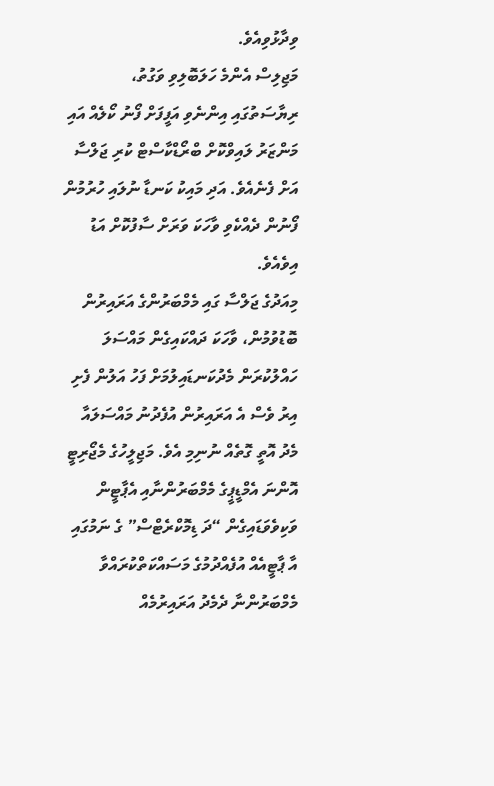ވިދާޅުވިއެވެ.
މަޖިލިސް އެންމެ ހަލަބޮލިވި ވަގުތު، ރިޔާސަތުގައި އިންނެވި އަފީފަށް ފޯނު ކޯލެއް އައި މަންޒަރު ލައިވްކޮށް ބްރޯޑްކާސްޓް ކުރި ޖަލްސާ އަށް ފެނެއެވެ. އަދި މައިކު ކަނޑާ ނުލައި ހުރުމުން ފޯނުން ދެއްކެވި ވާހަކަ ވަރަށް ސާފުކޮށް އަޑު އިވެއެވެ.
މިއަދުގެ ޖަލްސާ ގައި މެމްބަރުންގެ އަރައިރުން ބޮޑުވުމުން، ވާހަކަ ދައްކައިގެން މައްސަލަ ހައްލުކުރަން މެދުކަނޑައިލުމަށް ފަހު އަލުން ފެށި އިރު ވެސް އެ އަރައިރުން އުފެދުނު މައްސަލައާ މެދު އޮތީ ގޮތެއް ނުނިމި އެވެ. މަޖިލީހުގެ މެޖޯރިޓީ އޮންނަ އެމްޑީޕީގެ މެމްބަރުންނާއި އެޕާޓީން ވަކިވެވަޑައިގެން “ދަ ޑިމޮކްރެޓްސް” ގެ ނަމުގައި އާ ޕާޓީއެއް އުފެއްދުމުގެ މަސައްކަތްކުރައްވާ މެމްބަރުންނާ ދެމެދު އަރައިރުމެއް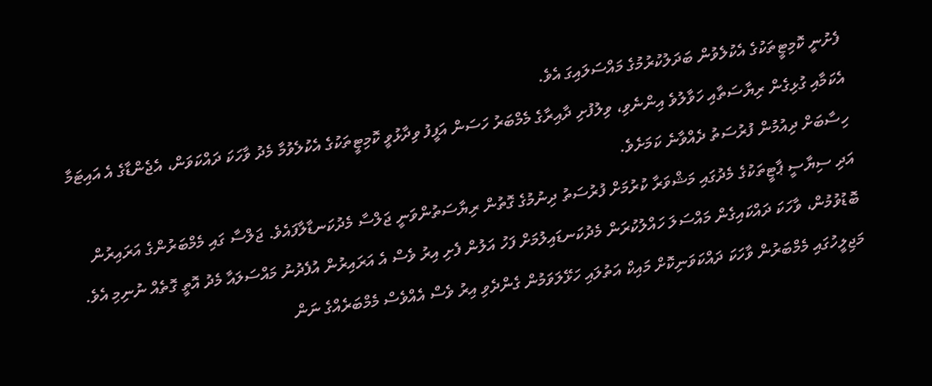ފެށުނީ ކޮމިޓީތަކުގެ އެކުލެވުން ބަދަލުކުރުމުގެ މައްސަލައިގަ އެވެ.
އެކަމާއި ގުޅިގެން ރިޔާސަތާއި ހަވާލުވެ އިންނެވި، ވިލުފުށި ދާއިރާގެ މެމްބަރު ހަސަން އަފީފު ވިދާޅުވީ ކޮމިޓީތަކުގެ އެކުލެވުމާ މެދު ވާހަކަ ދައްކަވަން، އެޖެންޑާގެ އެ އައިޓަމާ ހިސާބަށް ދިއުމުން ފުރުސަތު ދެއްވާނެ ކަމަށެވެ.
އަދި ސިޔާސީ ޕާޓީތަކުގެ މެދުގައި މަޝްވަރާ ކުރުމަށް ފުރުސަތު ދިނުމުގެ ގޮތުން ރިޔާސަތުންވަނީ ޖަލްސާ މެދުކަނޑާލާފައެވެ. ޖަލްސާ ގައި މެމްބަރުންގެ އަރައިރުން ބޮޑުވުމުން، ވާހަކަ ދައްކައިގެން މައްސަލަ ހައްލުކުރަން މެދުކަނޑައިލުމަށް ފަހު އަލުން ފެށި އިރު ވެސް އެ އަރައިރުން އުފެދުނު މައްސަލައާ މެދު އޮތީ ގޮތެއް ނުނިމި އެވެ.
މަޖިލީހުގައި މެމްބަރުން ވާހަކަ ދައްކަވަނިކޮށް މައިކް އަތުލައި ހަޅޭލަވަމުން ގެންދެވި އިރު ވެސް އެއްވެސް މެމްބަރެއްގެ ނަން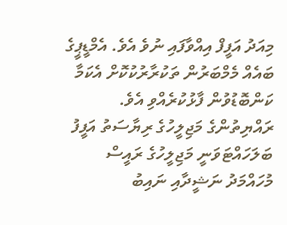މިއަދު އަފީފް އިއްވާފައި ނުވެ އެވެ. އެމްޑީޕީގެ ބައެއް މެމްބަރުން ތަކުރާރުކުކޮށް އެކަމާ ކަންބޮޑުވުން ފާޅުކުރެއްވި އެވެ.
ރައްޔިތުންގެ މަޖިލީހުގެ ރިޔާސަތު އަފީފު ބަލަހައްޓަވަނީ މަޖިލީހުގެ ރައީސް މުހައްމަދު ނަޝީދާއި ނައިބު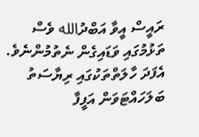ރައީސް އީވާ އަބްދުالله ވެސް ތަޅުމުގައި ވަޑައިގެން ނެތުމުންނެވެ. އެފަދަ ހާލަތްތަކުގައި ރިޔާސަތު ބަލަހައްޓަވަން އަފީފާ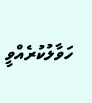ހަވާލުކުރެއްވީ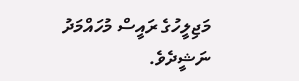މަޖިލީހުގެ ރައީސް މުހައްމަދު ނަޝީދެވެ.